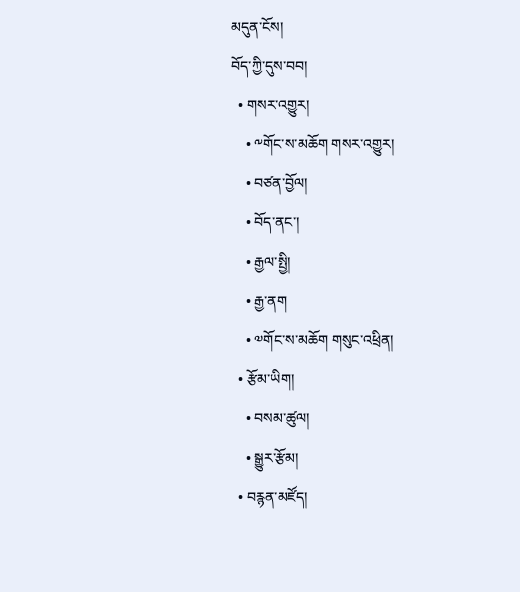མདུན་ངོས།
བོད་ཀྱི་དུས་བབ།
  • གསར་འགྱུར།
    • ༸གོང་ས་མཆོག གསར་འགྱུར།
    • བཙན་བྱོལ།
    • བོད་ནང་།
    • རྒྱལ་སྤྱི།
    • རྒྱ་ནག
    • ༧གོང་ས་མཆོག གསུང་འཕྲིན།
  • རྩོམ་ཡིག།
    • བསམ་ཚུལ།
    • སྒྱུར་རྩོམ།
  • བརྙན་མཛོད།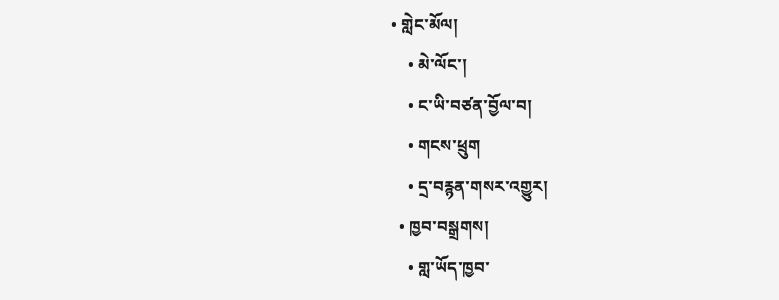• གླེང་མོལ།
    • མེ་ལོང་།
    • ང་ཡི་བཙན་བྱོལ་བ།
    • གངས་ཕྲུག
    • དྲ་བརྙན་གསར་འགྱུར།
  • ཁྱབ་བསྒྲགས།
    • གླ་ཡོད་ཁྱབ་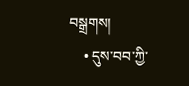བསྒྲགས།
    • དུས་བབ་ཀྱི་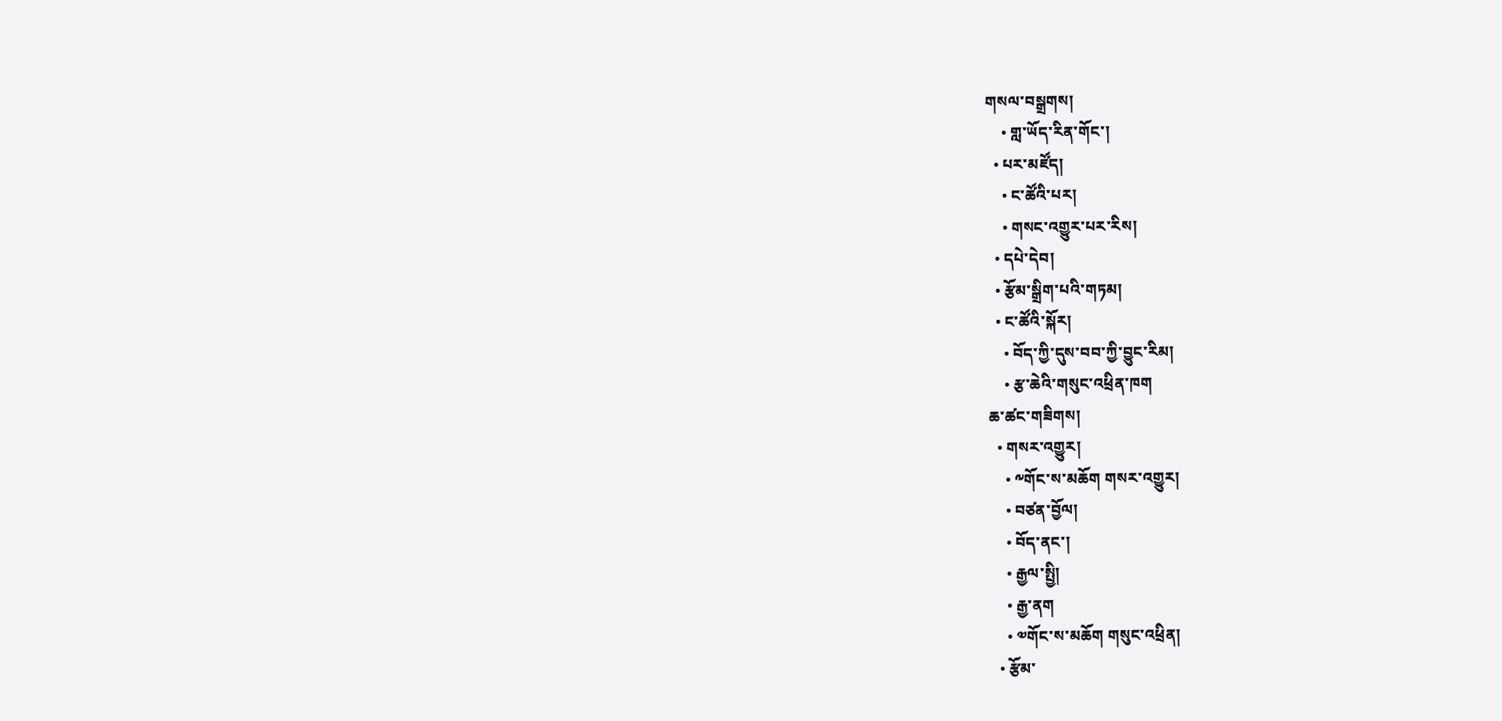གསལ་བསྒྲགས།
    • གླ་ཡོད་རིན་གོང་།
  • པར་མཛོད།
    • ང་ཚོའི་པར།
    • གསང་འགྱུར་པར་རིས།
  • དཔེ་དེབ།
  • རྩོམ་སྒྲིག་པའི་གཏམ།
  • ང་ཚོའི་སྐོར།
    • བོད་ཀྱི་དུས་བབ་ཀྱི་བྱུང་རིམ།
    • རྩ་ཆེའི་གསུང་འཕྲིན་ཁག
ཆ་ཚང་གཟིགས།
  • གསར་འགྱུར།
    • ༸གོང་ས་མཆོག གསར་འགྱུར།
    • བཙན་བྱོལ།
    • བོད་ནང་།
    • རྒྱལ་སྤྱི།
    • རྒྱ་ནག
    • ༧གོང་ས་མཆོག གསུང་འཕྲིན།
  • རྩོམ་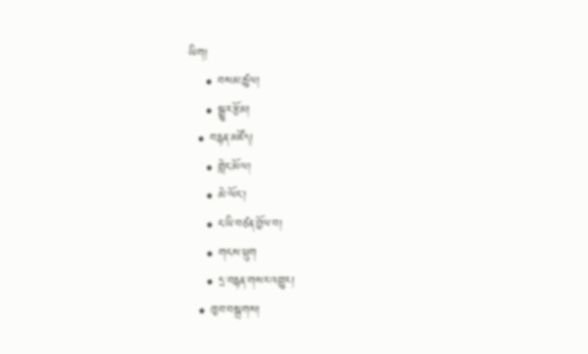ཡིག།
    • བསམ་ཚུལ།
    • སྒྱུར་རྩོམ།
  • བརྙན་མཛོད།
    • གླེང་མོལ།
    • མེ་ལོང་།
    • ང་ཡི་བཙན་བྱོལ་བ།
    • གངས་ཕྲུག
    • དྲ་བརྙན་གསར་འགྱུར།
  • ཁྱབ་བསྒྲགས།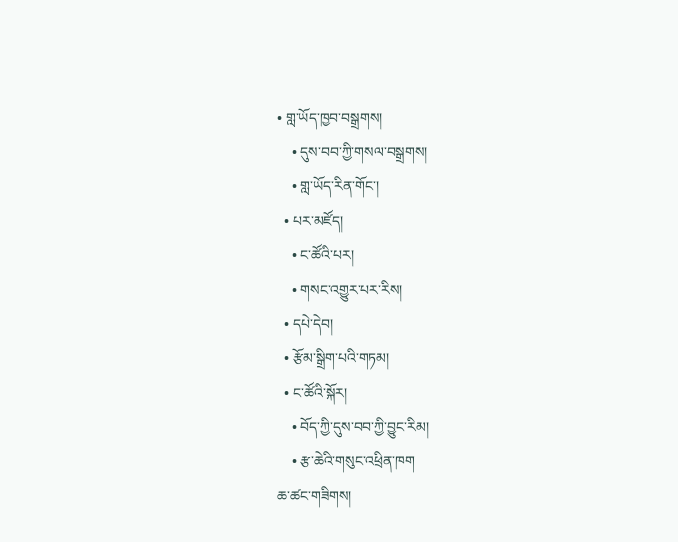• གླ་ཡོད་ཁྱབ་བསྒྲགས།
    • དུས་བབ་ཀྱི་གསལ་བསྒྲགས།
    • གླ་ཡོད་རིན་གོང་།
  • པར་མཛོད།
    • ང་ཚོའི་པར།
    • གསང་འགྱུར་པར་རིས།
  • དཔེ་དེབ།
  • རྩོམ་སྒྲིག་པའི་གཏམ།
  • ང་ཚོའི་སྐོར།
    • བོད་ཀྱི་དུས་བབ་ཀྱི་བྱུང་རིམ།
    • རྩ་ཆེའི་གསུང་འཕྲིན་ཁག
ཆ་ཚང་གཟིགས།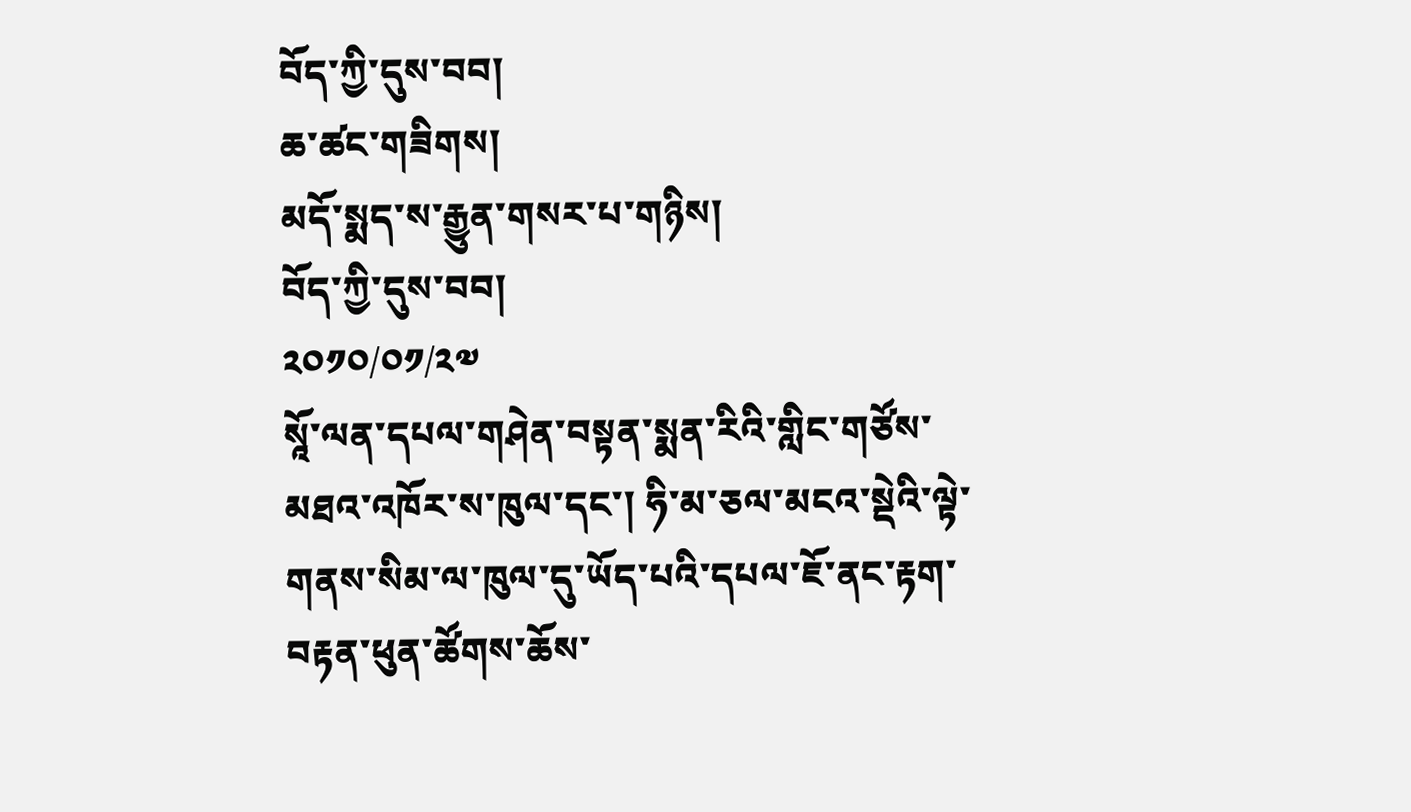བོད་ཀྱི་དུས་བབ།
ཆ་ཚང་གཟིགས།
མདོ་སྨད་ས་རྒྱུན་གསར་པ་གཉིས།
བོད་ཀྱི་དུས་བབ།
༢༠༡༠/༠༡/༢༧
སཱོ་ལན་དཔལ་གཤེན་བསྟན་སྨན་རིའི་གླིང་གཙོས་མཐའ་འཁོར་ས་ཁུལ་དང་། ཧི་མ་ཅལ་མངའ་སྡེའི་ལྟེ་གནས་སིམ་ལ་ཁུལ་དུ་ཡོད་པའི་དཔལ་ཇོ་ནང་རྟག་བརྟན་ཕུན་ཚོགས་ཆོས་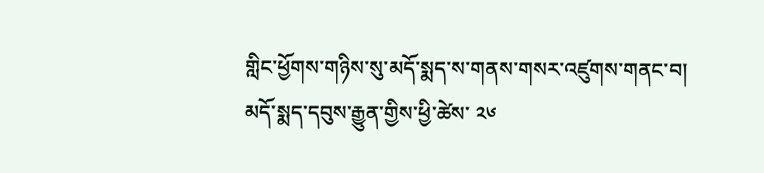གླིང་ཕྱོགས་གཉིས་སུ་མདོ་སྨད་ས་གནས་གསར་འཛུགས་གནང་བ།
མདོ་སྨད་དབུས་རྒྱུན་གྱིས་ཕྱི་ཚེས་ ༢༦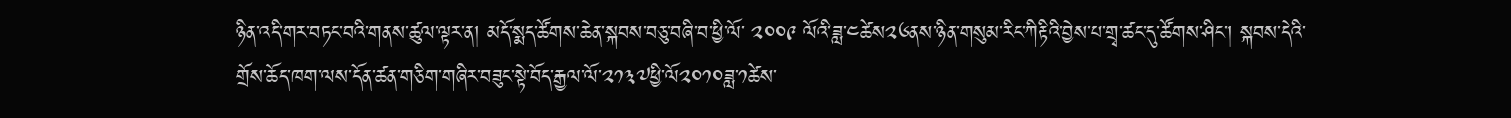ཉིན་འདི་གར་བཏང་བའི་གནས་ཚུལ་ལྟར་ན། མདོ་སྨད་ཚོགས་ཆེན་སྐབས་བཅུ་བཞི་བ་ཕྱི་ལོ་ ༢༠༠༩ ལོའི་ཟླ་༤ཚེས༢༦ནས་ཉིན་གསུམ་རིང་ཀིརྟིའི་བྱེས་པ་གྲྭ་ཚང་དུ་ཚོགས་ཤིང་། སྐབས་དེའི་གྲོས་ཆོད་ཁག་ལས་དོན་ཚན་གཅིག་གཞིར་བཟུང་སྟེ་བོད་རྒྱལ་ལོ་༢༡༣༧ཕྱི་ལོ༢༠༡༠ཟླ་༡ཚེས་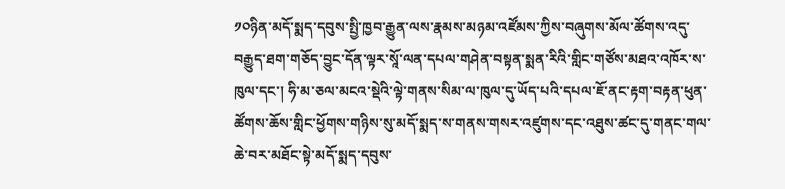༡༠ཉིན་མདོ་སྨད་དབུས་སྤྱི་ཁྱབ་རྒྱུན་ལས་རྣམས་མཉམ་འཛོམས་ཀྱིས་བཞུགས་མོལ་ཚོགས་འདུ་བརྒྱུད་ཐག་གཅོད་བྱུང་དོན་ལྟར་སཱོ་ལན་དཔལ་གཤེན་བསྟན་སྨན་རིའི་གླིང་གཙོས་མཐའ་འཁོར་ས་ཁུལ་དང་། ཧི་མ་ཅལ་མངའ་སྡེའི་ལྟེ་གནས་སིམ་ལ་ཁུལ་དུ་ཡོད་པའི་དཔལ་ཇོ་ནང་རྟག་བརྟན་ཕུན་ཚོགས་ཆོས་གླིང་ཕྱོགས་གཉིས་སུ་མདོ་སྨད་ས་གནས་གསར་འཛུགས་དང་འཐུས་ཚང་དུ་གནང་གལ་ཆེ་བར་མཐོང་སྟེ་མདོ་སྨད་དབུས་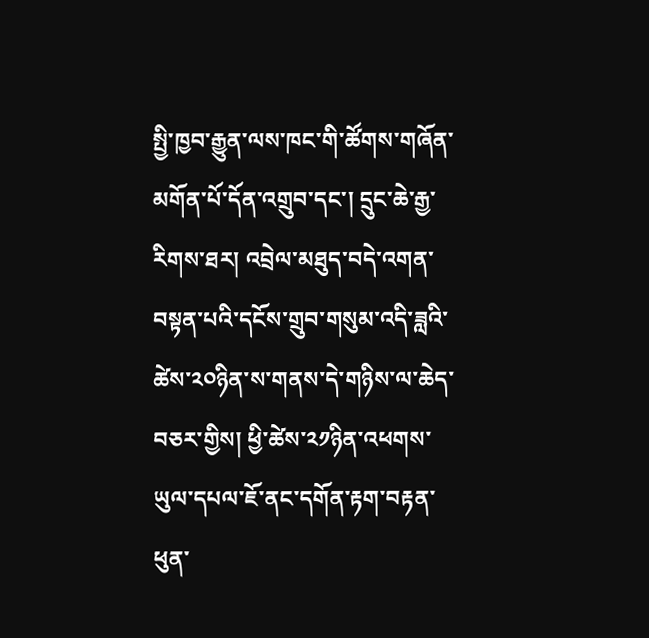སྤྱི་ཁྱབ་རྒྱུན་ལས་ཁང་གི་ཚོགས་གཞོན་མགོན་པོ་དོན་འགྲུབ་དང་། དྲུང་ཆེ་རྒྱ་རིགས་ཐར། འབྲེལ་མཐུད་བདེ་འགན་བསྟན་པའི་དངོས་གྲུབ་གསུམ་འདི་ཟླའི་ཚེས་༢༠ཉིན་ས་གནས་དེ་གཉིས་ལ་ཆེད་བཅར་གྱིས། ཕྱི་ཚེས་༢༡ཉིན་འཕགས་ཡུལ་དཔལ་ཇོ་ནང་དགོན་རྟག་བརྟན་ཕུན་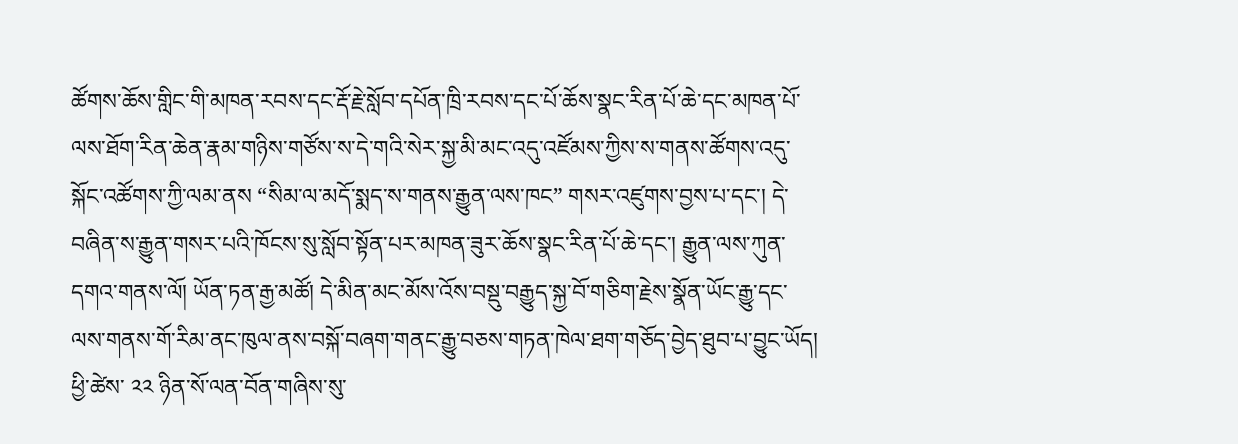ཚོགས་ཆོས་གླིང་གི་མཁན་རབས་དང་རྡོ་རྗེ་སློབ་དཔོན་ཁྲི་རབས་དང་པོ་ཆོས་སྣང་རིན་པོ་ཆེ་དང་མཁན་པོ་ལས་ཐོག་རིན་ཆེན་རྣམ་གཉིས་གཙོས་ས་དེ་གའི་སེར་སྐྱ་མི་མང་འདུ་འཛོམས་ཀྱིས་ས་གནས་ཚོགས་འདུ་སྐོང་འཚོགས་ཀྱི་ལམ་ནས “སིམ་ལ་མདོ་སྨད་ས་གནས་རྒྱུན་ལས་ཁང” གསར་འཛུགས་བྱས་པ་དང་། དེ་བཞིན་ས་རྒྱུན་གསར་པའི་ཁོངས་སུ་སློབ་སྟོན་པར་མཁན་ཟུར་ཆོས་སྣང་རིན་པོ་ཆེ་དང་། རྒྱུན་ལས་ཀུན་དགའ་གནས་ལོ། ཡོན་ཏན་རྒྱ་མཚོ། དེ་མིན་མང་མོས་འོས་བསྡུ་བརྒྱུད་སྐྱ་བོ་གཅིག་རྗེས་སྣོན་ཡོང་རྒྱུ་དང་ལས་གནས་གོ་རིམ་ནང་ཁུལ་ནས་བསྐོ་བཞག་གནང་རྒྱུ་བཅས་གཏན་ཁེལ་ཐག་གཅོད་བྱེད་ཐུབ་པ་བྱུང་ཡོད།
ཕྱི་ཚེས་ ༢༢ ཉིན་སོ་ལན་བོན་གཞིས་སུ་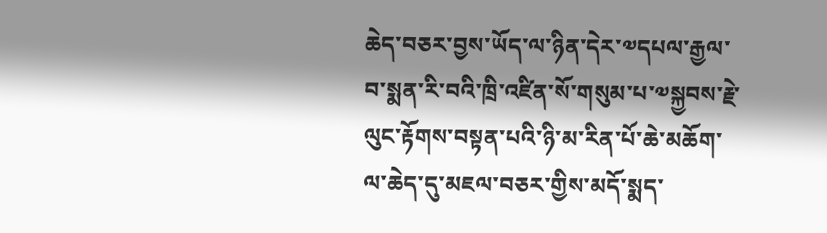ཆེད་བཅར་བྱས་ཡོད་ལ་ཉིན་དེར་༧དཔལ་རྒྱལ་བ་སྨན་རི་བའི་ཁྲི་འཛིན་སོ་གསུམ་པ་༧སྐྱབས་རྗེ་ལུང་རྟོགས་བསྟན་པའི་ཉི་མ་རིན་པོ་ཆེ་མཆོག་ལ་ཆེད་དུ་མཇལ་བཅར་གྱིས་མདོ་སྨད་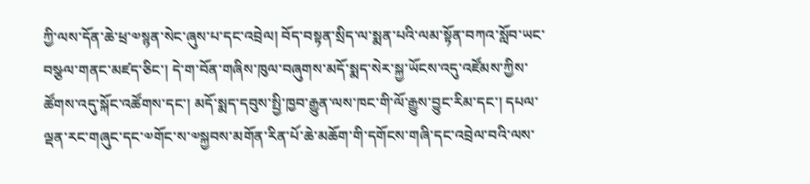ཀྱི་ལས་དོན་ཆེ་ཕྲ་༧སྙན་སེང་ཞུས་པ་དང་འབྲེལ། བོད་བསྟན་སྲིད་ལ་སྨན་པའི་ལམ་སྟོན་བཀའ་སློབ་ཡང་བསྩལ་གནང་མཛད་ཅིང་། དེ་ག་བོན་གཞིས་ཁུལ་བཞུགས་མདོ་སྨད་སེར་སྐྱ་ཡོངས་འདུ་འཛོམས་ཀྱིས་ཚོགས་འདུ་སྐོང་འཚོགས་དང་། མདོ་སྨད་དབུས་སྤྱི་ཁྱབ་རྒྱུན་ལས་ཁང་གི་ལོ་རྒྱུས་བྱུང་རིམ་དང་། དཔལ་ལྡན་རང་གཞུང་དང་༧གོང་ས་༧སྐྱབས་མགོན་རིན་པོ་ཆེ་མཆོག་གི་དགོངས་གཞི་དང་འབྲེལ་བའི་ལས་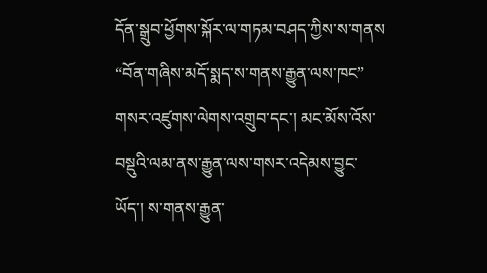དོན་སྒྲུབ་ཕྱོགས་སྐོར་ལ་གཏམ་བཤད་ཀྱིས་ས་གནས “བོན་གཞིས་མདོ་སྨད་ས་གནས་རྒྱུན་ལས་ཁང” གསར་འཛུགས་ལེགས་འགྲུབ་དང་། མང་མོས་འོས་བསྡུའི་ལམ་ནས་རྒྱུན་ལས་གསར་འདེམས་བྱུང་ཡོད་། ས་གནས་རྒྱུན་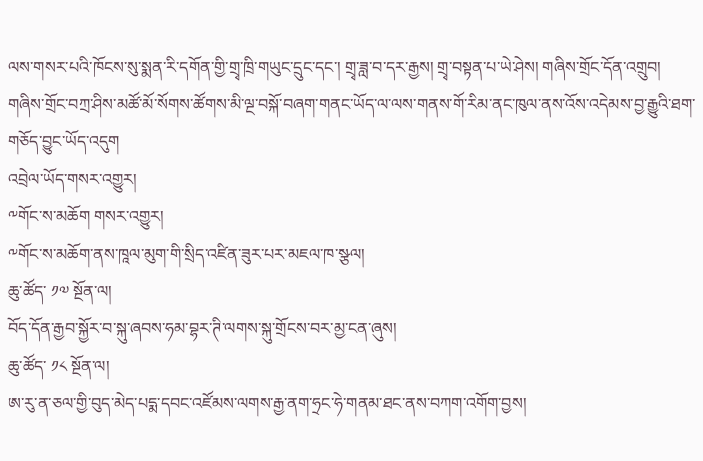ལས་གསར་པའི་ཁོངས་སུ་སྨན་རི་དགོན་གྱི་གྲྭ་ཁྲི་གཡུང་དྲུང་དང་། གྲྭ་ཟླ་བ་དར་རྒྱས། གྲྭ་བསྟན་པ་ཡེ་ཤེས། གཞིས་གྲོང་དོན་འགྲུབ། གཞིས་གྲོང་བཀྲ་ཤིས་མཚོ་མོ་སོགས་ཚོགས་མི་ལྔ་བསྐོ་བཞག་གནང་ཡོད་ལ་ལས་གནས་གོ་རིམ་ནང་ཁུལ་ནས་འོས་འདེམས་བྱ་རྒྱུའི་ཐག་གཅོད་བྱུང་ཡོད་འདུག
འབྲེལ་ཡོད་གསར་འགྱུར།
༸གོང་ས་མཆོག གསར་འགྱུར།
༸གོང་ས་མཆོག་ནས་ཁཱལ་མུག་གི་སྲིད་འཛིན་ཟུར་པར་མཇལ་ཁ་སྩལ།
ཆུ་ཚོད་ ༡༧ སྔོན་ལ།
བོད་དོན་རྒྱབ་སྐྱོར་བ་སྐུ་ཞབས་ཧམ་བྷར་ཊི་ལགས་སྐུ་གྲོངས་བར་མྱ་ངན་ཞུས།
ཆུ་ཚོད་ ༡༨ སྔོན་ལ།
ཨ་རུ་ན་ཅལ་གྱི་བུད་མེད་པདྨ་དབང་འཛོམས་ལགས་རྒྱ་ནག་ཧྲང་ཧེ་གནམ་ཐང་ནས་བཀག་འགོག་བྱས།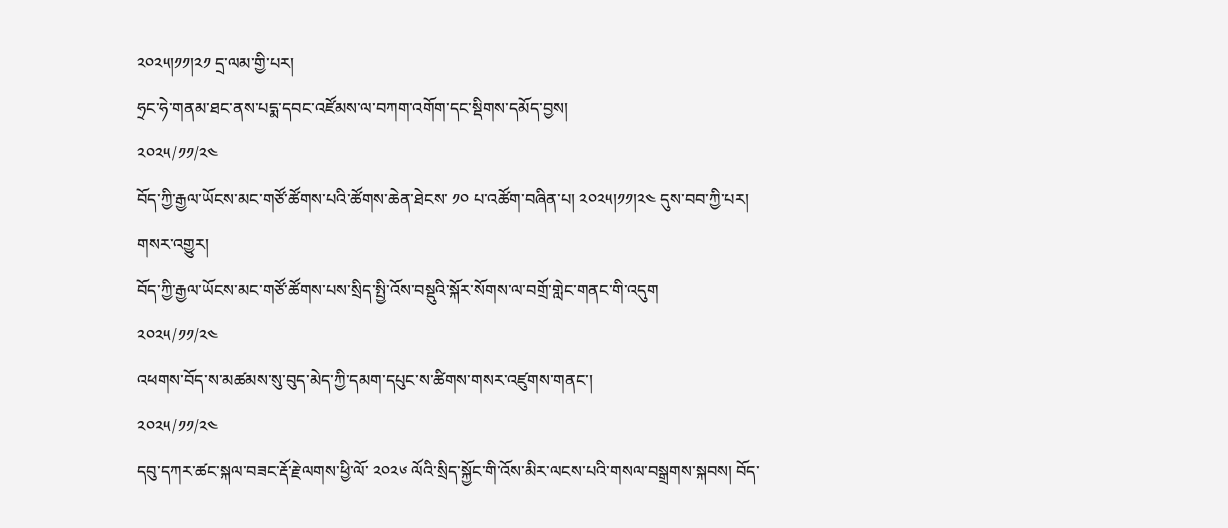༢༠༢༥།༡༡།༢༡ དྲ་ལམ་གྱི་པར།
ཧྲང་ཧེ་གནམ་ཐང་ནས་པདྨ་དབང་འཛོམས་ལ་བཀག་འགོག་དང་སྡིགས་དམོད་བྱས།
༢༠༢༥/༡༡/༢༤
བོད་ཀྱི་རྒྱལ་ཡོངས་མང་གཙོ་ཚོགས་པའི་ཚོགས་ཆེན་ཐེངས་ ༡༠ པ་འཚོག་བཞིན་པ། ༢༠༢༥།༡༡།༢༤ དུས་བབ་ཀྱི་པར།
གསར་འགྱུར།
བོད་ཀྱི་རྒྱལ་ཡོངས་མང་གཙོ་ཚོགས་པས་སྲིད་སྤྱི་འོས་བསྡུའི་སྐོར་སོགས་ལ་བགྲོ་གླེང་གནང་གི་འདུག
༢༠༢༥/༡༡/༢༤
འཕགས་བོད་ས་མཚམས་སུ་བུད་མེད་ཀྱི་དམག་དཔུང་ས་ཚིགས་གསར་འཛུགས་གནང་།
༢༠༢༥/༡༡/༢༤
དབུ་དཀར་ཚང་སྐལ་བཟང་རྡོ་རྗེ་ལགས་ཕྱི་ལོ་ ༢༠༢༦ ལོའི་སྲིད་སྐྱོང་གི་འོས་མིར་ལངས་པའི་གསལ་བསྒྲགས་སྐབས། བོད་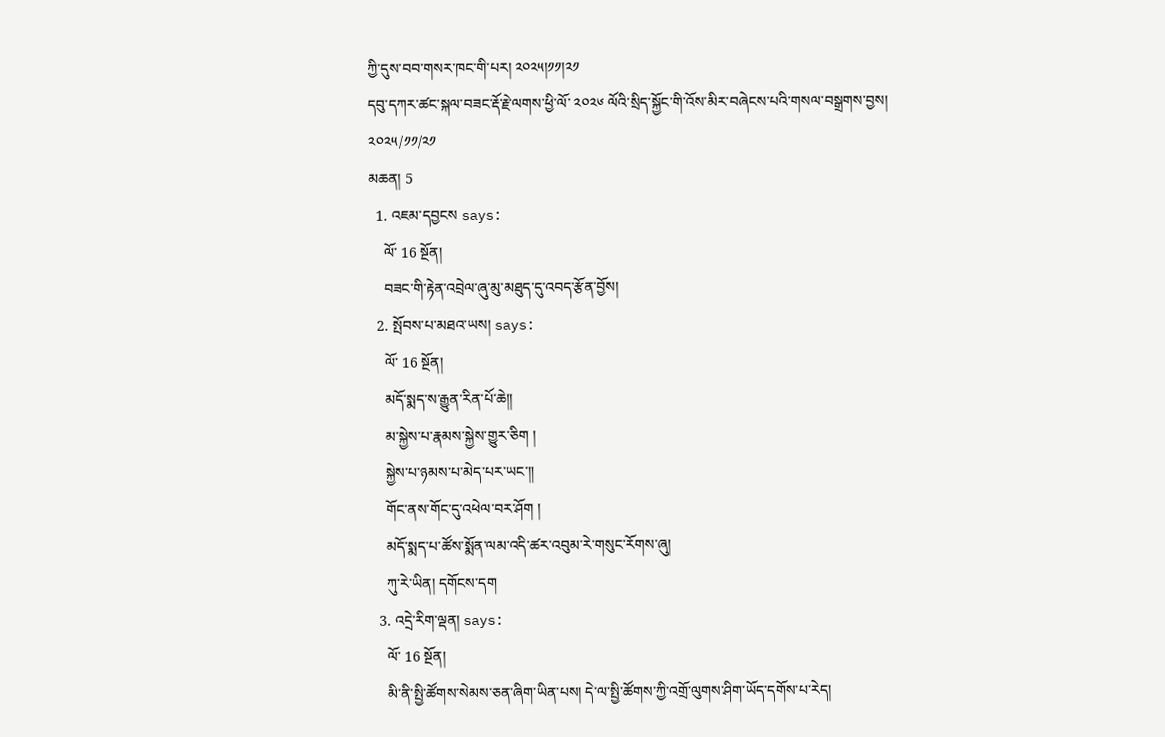ཀྱི་དུས་བབ་གསར་ཁང་གི་པར། ༢༠༢༥།༡༡།༢༡
དབུ་དཀར་ཚང་སྐལ་བཟང་རྡོ་རྗེ་ལགས་ཕྱི་ལོ་ ༢༠༢༦ ལོའི་སྲིད་སྐྱོང་གི་འོས་མིར་བཞེངས་པའི་གསལ་བསྒྲགས་བྱས།
༢༠༢༥/༡༡/༢༡
མཆན། 5
  1. འཇམ་དབྱངས says:
    ལོ་ 16 སྔོན།
    བཟང་གི་རྟེན་འབྲེལ་ཞུ་མུ་མཐུད་དུ་འབད་རྩོན་བྱོས།
  2. སྤོབས་པ་མཐའ་ཡས། says:
    ལོ་ 16 སྔོན།
    མདོ་སྨད་ས་རྒྱུན་རིན་པོ་ཆེ༎
    མ་སྐྱེས་པ་རྣམས་སྐྱེས་གྱུར་ཅིག །
    སྐྱེས་པ་ཉམས་པ་མེད་པར་ཡང་༎
    གོང་ནས་གོང་དུ་འཕེལ་བར་ཤོག །
    མདོ་སྨད་པ་ཚོས་སྨོན་ལམ་འདི་ཚར་འབུམ་རེ་གསུང་རོགས་ཞུ།
    ཀུ་རེ་ཡིན། དགོངས་དག
  3. འདྲེ་རིག་ལྡན། says:
    ལོ་ 16 སྔོན།
    མི་ནི་སྤྱི་ཚོགས་སེམས་ཅན་ཞིག་ཡིན་པས། དེ་ལ་སྤྱི་ཚོགས་ཀྱི་འགྲོ་ལུགས་ཤིག་ཡོད་དགོས་པ་རེད།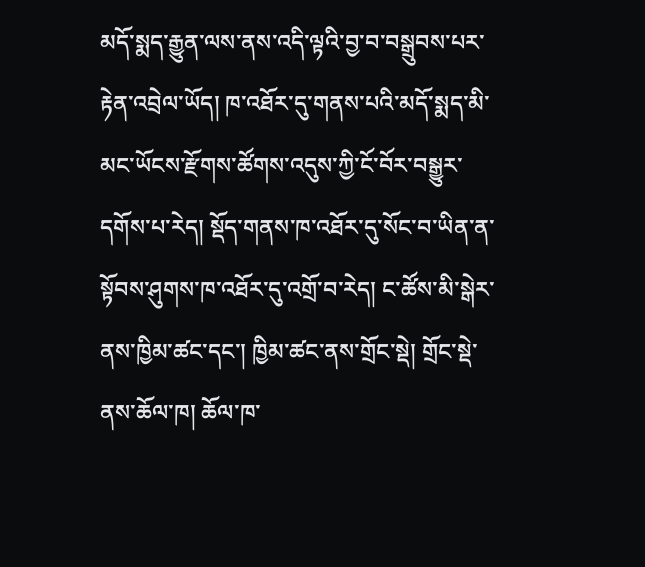མདོ་སྨད་རྒྱུན་ལས་ནས་འདི་ལྟའི་བྱ་བ་བསྒྲུབས་པར་རྟེན་འབྲེལ་ཡོད། ཁ་འཐོར་དུ་གནས་པའི་མདོ་སྨད་མི་མང་ཡོངས་རྫོགས་ཚོགས་འདུས་ཀྱི་ངོ་བོར་བསྒྱུར་དགོས་པ་རེད། སྡོད་གནས་ཁ་འཐོར་དུ་སོང་བ་ཡིན་ན་སྟོབས་ཤུགས་ཁ་འཐོར་དུ་འགྲོ་བ་རེད། ང་ཚོས་མི་སྒེར་ནས་ཁྱིམ་ཚང་དང་། ཁྱིམ་ཚང་ནས་གྲོང་སྡེ། གྲོང་སྡེ་ནས་ཆོལ་ཁ། ཆོལ་ཁ་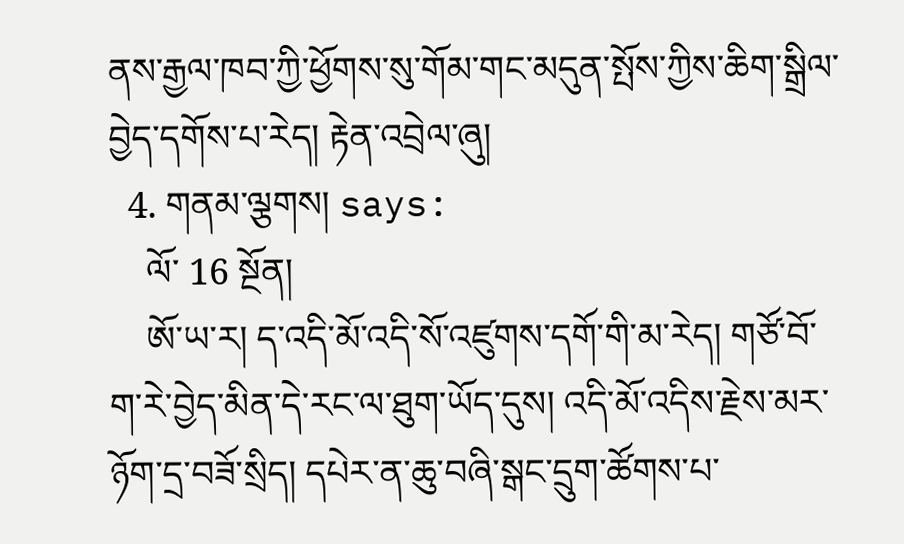ནས་རྒྱལ་ཁབ་ཀྱི་ཕྱོགས་སུ་གོམ་གང་མདུན་སྤོས་ཀྱིས་ཆིག་སྒྲིལ་བྱེད་དགོས་པ་རེད། རྟེན་འབྲེལ་ཞུ།
  4. གནམ་ལྕགས། says:
    ལོ་ 16 སྔོན།
    ཨོ་ཡ་ར། ད་འདི་མོ་འདི་སོ་འཛུགས་དགོ་གི་མ་རེད། གཙོ་བོ་ག་རེ་བྱེད་མིན་དེ་རང་ལ་ཐུག་ཡོད་དུས། འདི་མོ་འདིས་རྗེས་མར་ཉོག་དྲ་བཟོ་སྲིད། དཔེར་ན་ཆུ་བཞི་སྒང་དྲུག་ཚོགས་པ་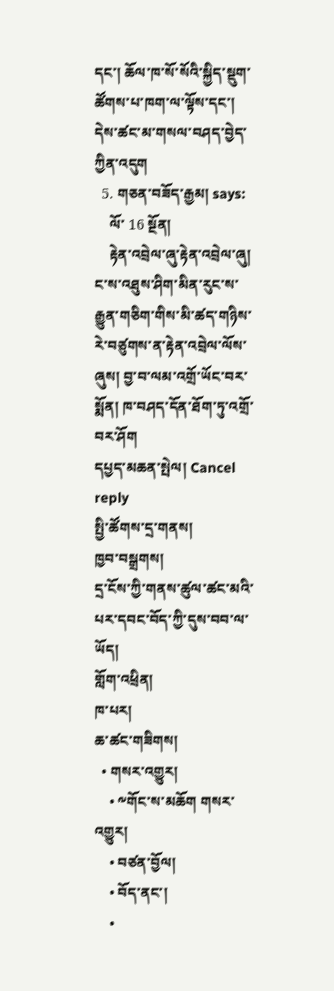དང་། ཆོལ་ཁ་སོ་སོའི་སྐྱིད་སྡུག་ཚོགས་པ་ཁག་ལ་ལྟོས་དང་། དེས་ཚང་མ་གསལ་བཤད་བྱེད་ཀྱིན་འདུག
  5. གཅན་བཟོད་རྒྱམ། says:
    ལོ་ 16 སྔོན།
    རྟེན་འབྲེལ་ཞུ་རྟེན་འབྲེལ་ཞུ། ང་ས་འཐུས་ཤིག་མིན་རུང་ས་རྒྱུན་གཅིག་གིས་མི་ཚད་གཉིས་རེ་བཙུགས་ན་རྟེན་འབྲེལ་ལོས་ཞུས། བྱ་བ་ལམ་འགྲོ་ཡོང་བར་སྨོན། ཁ་བཤད་དོན་ཐོག་ཏུ་འགྲོ་བར་ཤོག
དཔྱད་མཆན་སྤེལ། Cancel reply
སྤྱི་ཚོགས་དྲ་གནས།
ཁྱབ་བསྒྲགས།
དྲ་ངོས་ཀྱི་གནས་ཚུལ་ཚང་མའི་པར་དབང་བོད་ཀྱི་དུས་བབ་ལ་ཡོད།
གློག་འཕྲིན།
ཁ་པར།
ཆ་ཚང་གཟིགས།
  • གསར་འགྱུར།
    • ༸གོང་ས་མཆོག གསར་འགྱུར།
    • བཙན་བྱོལ།
    • བོད་ནང་།
    •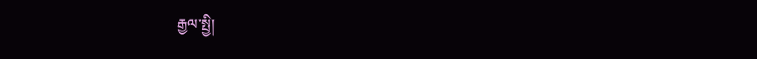རྒྱལ་སྤྱི།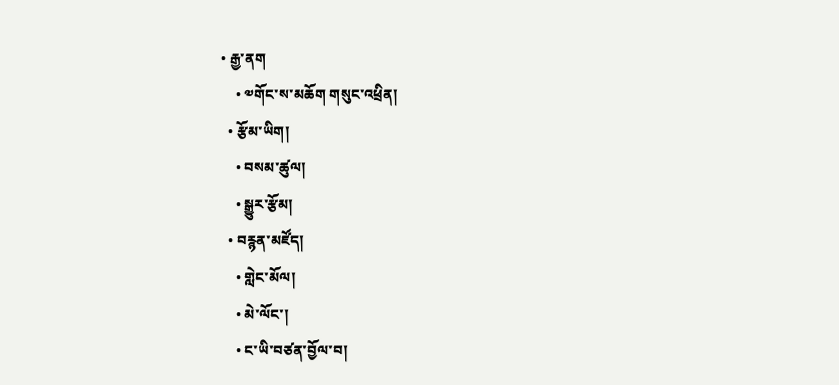• རྒྱ་ནག
    • ༧གོང་ས་མཆོག གསུང་འཕྲིན།
  • རྩོམ་ཡིག།
    • བསམ་ཚུལ།
    • སྒྱུར་རྩོམ།
  • བརྙན་མཛོད།
    • གླེང་མོལ།
    • མེ་ལོང་།
    • ང་ཡི་བཙན་བྱོལ་བ།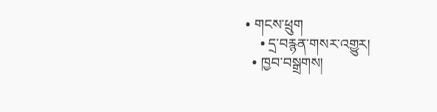• གངས་ཕྲུག
    • དྲ་བརྙན་གསར་འགྱུར།
  • ཁྱབ་བསྒྲགས།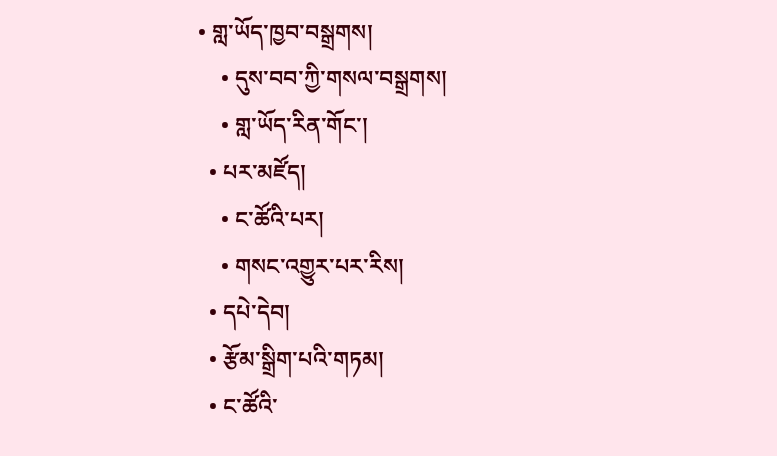• གླ་ཡོད་ཁྱབ་བསྒྲགས།
    • དུས་བབ་ཀྱི་གསལ་བསྒྲགས།
    • གླ་ཡོད་རིན་གོང་།
  • པར་མཛོད།
    • ང་ཚོའི་པར།
    • གསང་འགྱུར་པར་རིས།
  • དཔེ་དེབ།
  • རྩོམ་སྒྲིག་པའི་གཏམ།
  • ང་ཚོའི་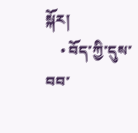སྐོར།
    • བོད་ཀྱི་དུས་བབ་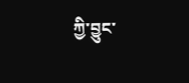ཀྱི་བྱུང་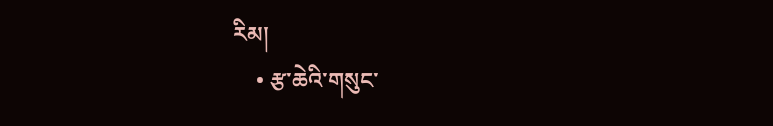རིམ།
    • རྩ་ཆེའི་གསུང་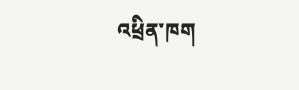འཕྲིན་ཁག